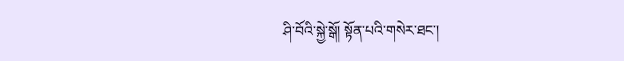ཤི་བོའི་སྐྱེ་སྒོ། སྟོན་པའི་གསེར་ཐང་།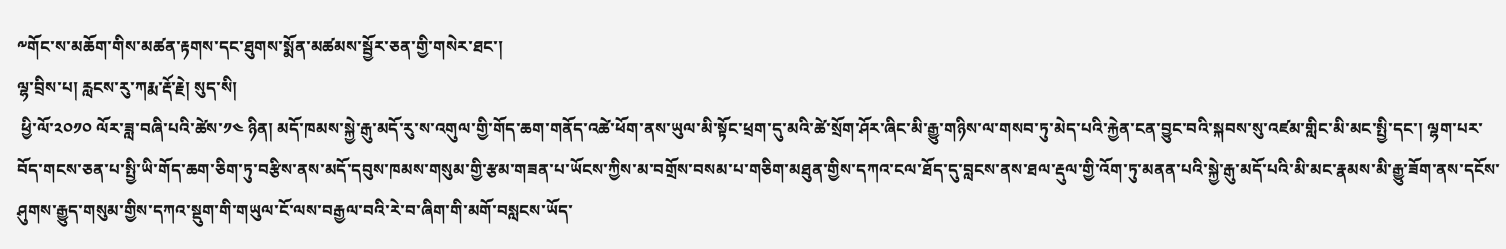༸གོང་ས་མཆོག་གིས་མཚན་རྟགས་དང་ཐུགས་སྨོན་མཚམས་སྦྱོར་ཅན་གྱི་གསེར་ཐང་།
ལྷ་བྲིས་པ། རླངས་རུ་ཀརྨ་རྡོ་རྗེ། སུད་སི།
 ཕྱི་ལོ་༢༠༡༠ ལོར་ཟླ་བཞི་པའི་ཚེས་༡༤ ཉིན། མདོ་ཁམས་སྐྱེ་རྒུ་མདོ་རུ་ས་འགུལ་གྱི་གོད་ཆག་གནོད་འཚེ་ཕོག་ནས་ཡུལ་མི་སྟོང་ཕྲག་དུ་མའི་ཚེ་སྲོག་ཤོར་ཞིང་མི་རྒྱུ་གཉིས་ལ་གསབ་ཏུ་མེད་པའི་རྐྱེན་ངན་བྱུང་བའི་སྐབས་སུ་འཛམ་གླིང་མི་མང་སྤྱི་དང་། ལྷག་པར་བོད་གངས་ཅན་པ་སྤྱི་ཡི་གོད་ཆག་ཅིག་ཏུ་བརྩིས་ནས་མདོ་དབུས་ཁམས་གསུམ་གྱི་རྩམ་གཟན་པ་ཡོངས་ཀྱིས་མ་བགྲོས་བསམ་པ་གཅིག་མཐུན་གྱིས་དཀའ་ངལ་ཐོད་དུ་བླངས་ནས་ཐལ་རྡུལ་གྱི་འོག་ཏུ་མནན་པའི་སྐྱེ་རྒུ་མདོ་པའི་མི་མང་རྣམས་མི་རྒྱུ་ཟོག་ནས་དངོས་ཤུགས་རྒྱུད་གསུམ་གྱིས་དཀའ་སྡུག་གི་གཡུལ་ངོ་ལས་བརྒྱལ་བའི་རེ་བ་ཞིག་གི་མགོ་བསླངས་ཡོད་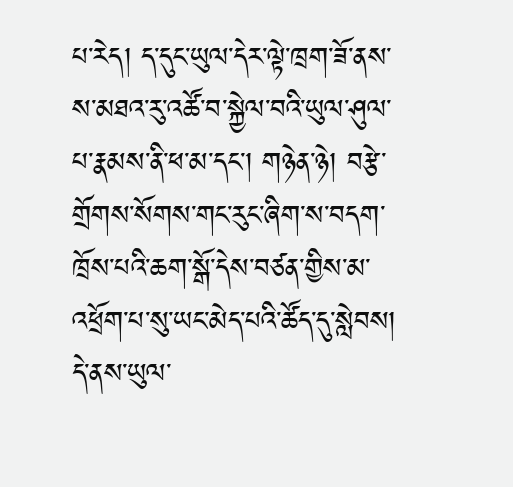པ་རེད། ད་དུང་ཡུལ་དེར་ལྟེ་ཁྲག་ཟོ་ནས་ས་མཐའ་རུ་འཚོ་བ་སྐྱེལ་བའི་ཡུལ་ཤུལ་པ་རྣམས་ནི་ཕ་མ་དང་། གཉེན་ཉེ། བརྩེ་གྲོགས་སོགས་གང་རུང་ཞིག་ས་བདག་ཁྲོས་པའི་ཆག་སྒོ་དེས་བཙན་གྱིས་མ་འཕྲོག་པ་སུ་ཡང་མེད་པའི་ཚོད་དུ་སླེབས། དེ་ནས་ཡུལ་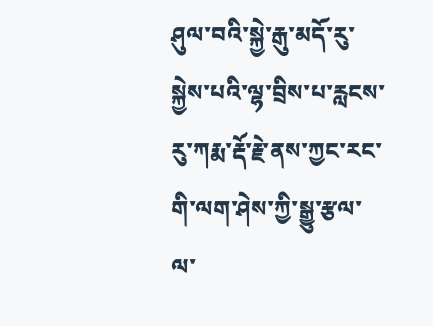ཤུལ་བའི་སྐྱེ་རྒུ་མདོ་རུ་སྐྱེས་པའི་ལྷ་བྲིས་པ་རླངས་རུ་ཀརྨ་རྡོ་རྗེ་ནས་ཀྱང་རང་གི་ལག་ཤེས་ཀྱི་སྒྱུ་རྩལ་ལ་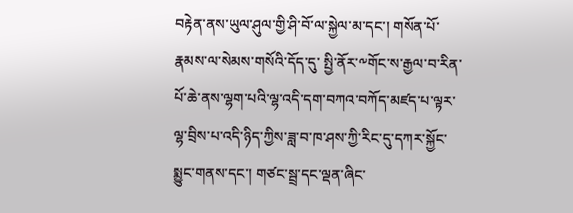བརྟེན་ནས་ཡུལ་ཤུལ་གྱི་ཤི་བོ་ལ་སྐྱེལ་མ་དང་། གསོན་པོ་རྣམས་ལ་སེམས་གསོའི་དོད་དུ་ སྤྱི་ནོར་༸གོང་ས་རྒྱལ་བ་རིན་པོ་ཆེ་ནས་ལྷག་པའི་ལྷ་འདི་དག་བཀའ་བཀོད་མཛད་པ་ལྟར་ལྷ་བྲིས་པ་འདི་ཉིད་ཀྱིས་ཟླ་བ་ཁ་ཤས་ཀྱི་རིང་དུ་དཀར་སྐྱོང་སྨྱུང་གནས་དང་། གཙང་སྦྲ་དང་ལྡན་ཞིང་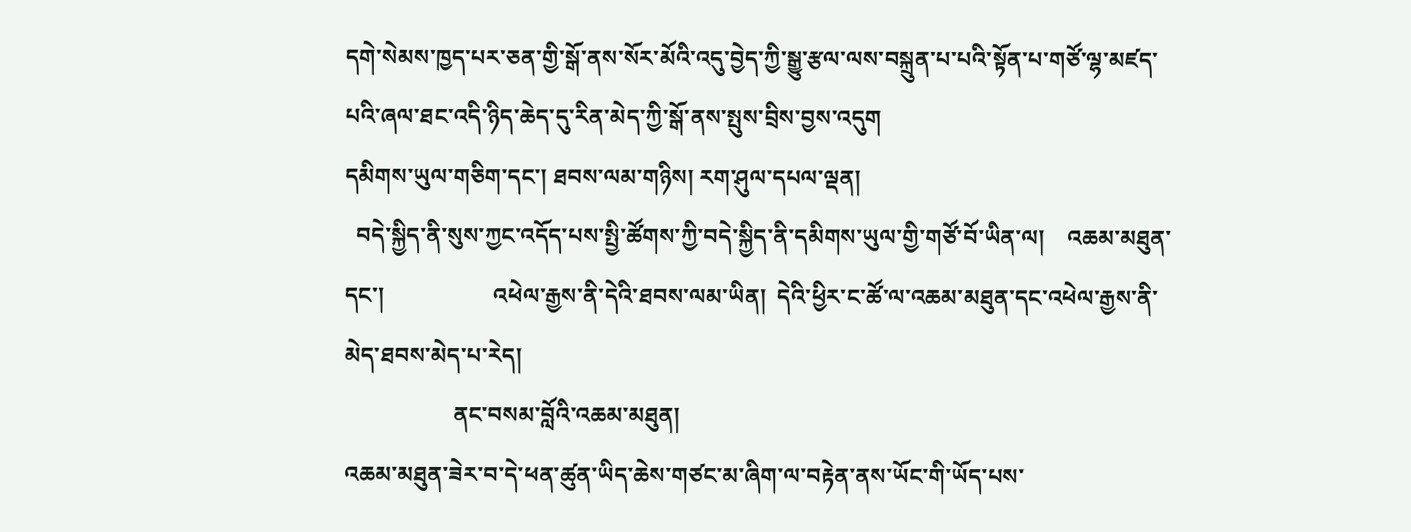དགེ་སེམས་ཁྱད་པར་ཅན་གྱི་སྒོ་ནས་སོར་མོའི་འདུ་བྱེད་ཀྱི་སྒྱུ་རྩལ་ལས་བསྐྲུན་པ་པའི་སྟོན་པ་གཙོ་ལྷ་མཛད་པའི་ཞལ་ཐང་འདི་ཉིད་ཆེད་དུ་རིན་མེད་ཀྱི་སྒོ་ནས་སྤུས་བྲིས་བྱས་འདུག
དམིགས་ཡུལ་གཅིག་དང་། ཐབས་ལམ་གཉིས། རག་ཤུལ་དཔལ་ལྡན།
  བདེ་སྐྱིད་ནི་སུས་ཀྱང་འདོད་པས་སྤྱི་ཚོགས་ཀྱི་བདེ་སྐྱིད་ནི་དམིགས་ཡུལ་གྱི་གཙོ་བོ་ཡིན་ལ།    འཆམ་མཐུན་དང་།                   འཕེལ་རྒྱས་ནི་དེའི་ཐབས་ལམ་ཡིན།  དེའི་ཕྱིར་ང་ཚོ་ལ་འཆམ་མཐུན་དང་འཕེལ་རྒྱས་ནི་མེད་ཐབས་མེད་པ་རེད།
                   ནང་བསམ་བློའི་འཆམ་མཐུན།
འཆམ་མཐུན་ཟེར་བ་དེ་ཕན་ཚུན་ཡིད་ཆེས་གཙང་མ་ཞིག་ལ་བརྟེན་ནས་ཡོང་གི་ཡོད་པས་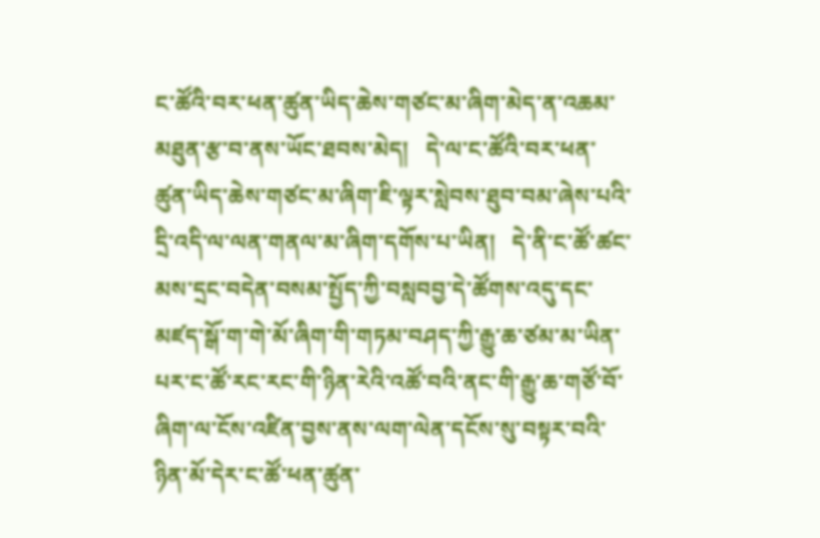ང་ཚོའི་བར་ཕན་ཚུན་ཡིད་ཆེས་གཙང་མ་ཞིག་མེད་ན་འཆམ་མཐུན་རྩ་བ་ནས་ཡོང་ཐབས་མེད།   དེ་ལ་ང་ཚོའི་བར་ཕན་ཚུན་ཡིད་ཆེས་གཙང་མ་ཞིག་ཇི་ལྟར་སླེབས་ཐུབ་བམ་ཞེས་པའི་དྲི་འདི་ལ་ལན་གནལ་མ་ཞིག་དགོས་པ་ཡིན།   དེ་ནི་ང་ཚོ་ཚང་མས་དྲང་བདེན་བསམ་སྤྱོད་ཀྱི་བསླབབྱ་དེ་ཚོགས་འདུ་དང་མཛད་སྒོ་ག་གེ་མོ་ཞིག་གི་གཏམ་བཤད་ཀྱི་རྒྱུ་ཆ་ཙམ་མ་ཡིན་པར་ང་ཚོ་རང་རང་གི་ཉིན་རེའི་འཚོ་བའི་ནང་གི་རྒྱུ་ཆ་གཙོ་བོ་ཞིག་ལ་ངོས་འཛིན་བྱས་ནས་ལག་ལེན་དངོས་སུ་བསྟར་བའི་ཉིན་མོ་དེར་ང་ཚོ་ཕན་ཚུན་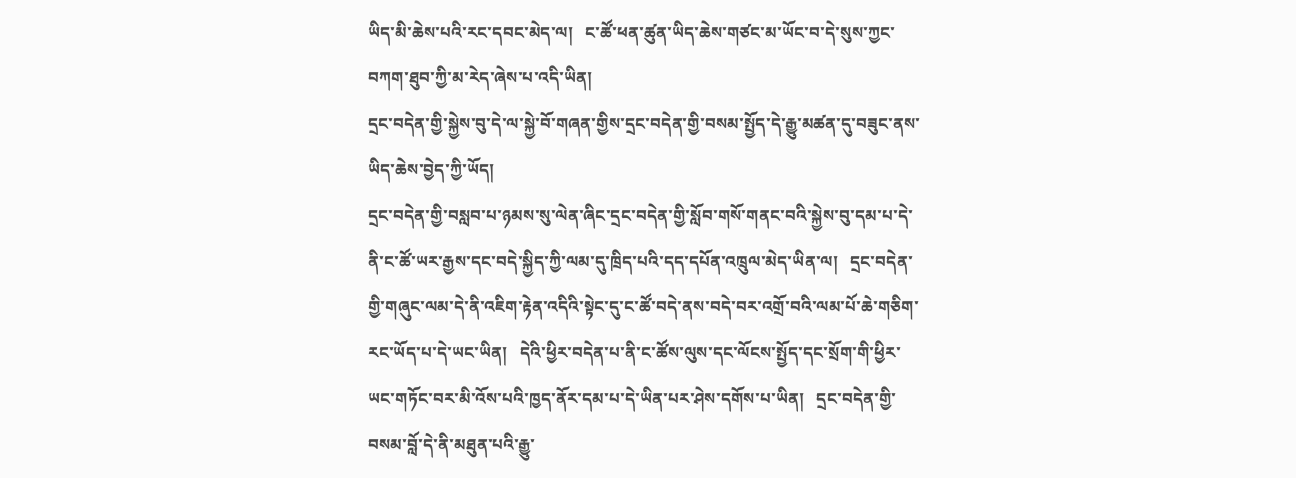ཡིད་མི་ཆེས་པའི་རང་དབང་མེད་ལ།   ང་ཚོ་ཕན་ཚུན་ཡིད་ཆེས་གཙང་མ་ཡོང་བ་དེ་སུས་ཀྱང་བཀག་ཐུབ་ཀྱི་མ་རེད་ཞེས་པ་འདི་ཡིན།
དྲང་བདེན་གྱི་སྐྱེས་བུ་དེ་ལ་སྐྱེ་བོ་གཞན་གྱིས་དྲང་བདེན་གྱི་བསམ་སྤྱོད་དེ་རྒྱུ་མཚན་དུ་བཟུང་ནས་ཡིད་ཆེས་བྱེད་ཀྱི་ཡོད།
དྲང་བདེན་གྱི་བསླབ་པ་ཉམས་སུ་ལེན་ཞིང་དྲང་བདེན་གྱི་སློབ་གསོ་གནང་བའི་སྐྱེས་བུ་དམ་པ་དེ་ནི་ང་ཚོ་ཡར་རྒྱས་དང་བདེ་སྐྱིད་ཀྱི་ལམ་དུ་ཁྲིད་པའི་དད་དཔོན་འཁྲུལ་མེད་ཡིན་ལ།   དྲང་བདེན་གྱི་གཞུང་ལམ་དེ་ནི་འཇིག་རྟེན་འདིའི་སྟེང་དུ་ང་ཚོ་བདེ་ནས་བདེ་བར་འགྲོ་བའི་ལམ་པོ་ཆེ་གཅིག་རང་ཡོད་པ་དེ་ཡང་ཡིན།   དེའི་ཕྱིར་བདེན་པ་ནི་ང་ཚོས་ལུས་དང་ལོངས་སྤྱོད་དང་སྲོག་གི་ཕྱིར་ཡང་གཏོང་བར་མི་འོས་པའི་ཁྱད་ནོར་དམ་པ་དེ་ཡིན་པར་ཤེས་དགོས་པ་ཡིན།   དྲང་བདེན་གྱི་བསམ་བློ་དེ་ནི་མཐུན་པའི་རྒྱུ་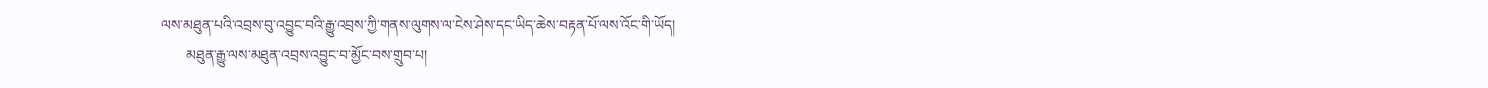ལས་མཐུན་པའི་འབྲས་བུ་འབྱུང་བའི་རྒྱུ་འབྲས་ཀྱི་གནས་ལུགས་ལ་ངེས་ཤེས་དང་ཡིད་ཆེས་བརྟན་པོ་ལས་འོང་གི་ཡོད།
       མཐུན་རྒྱུ་ལས་མཐུན་འབྲས་འབྱུང་བ་མྱོང་བས་གྲུབ་པ།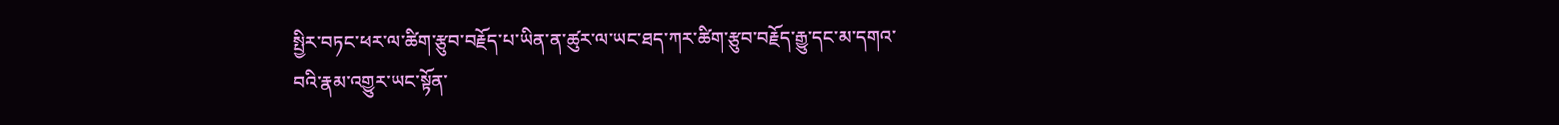སྤྱིར་བཏང་ཕར་ལ་ཚིག་རྩུབ་བརྗོད་པ་ཡིན་ན་ཚུར་ལ་ཡང་ཐད་ཀར་ཚིག་རྩུབ་བརྗོད་རྒྱུ་དང་མ་དགའ་བའི་རྣམ་འགྱུར་ཡང་སྟོན་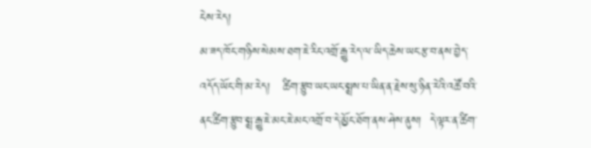ངེས་རེད།
མ་ཟད་ཁོང་གཉིས་སེམས་ཐག་ཇེ་རིང་འགྲོ་རྒྱུ་རེད་ལ་ཡིད་ཆེས་ཡང་རྩ་བ་ནས་བྱེད་འདོད་ཡོང་གི་མ་རེད།   ཚིག་རྩུབ་ཡང་ཡང་སྨྲས་པ་ཡིན་ན་རྗེས་སུ་ཉིན་རེའི་འཚོ་བའི་ནང་ཚིག་རྩུབ་སྨྲ་རྒྱུ་ཇེ་མང་ཇེ་མང་འགྲོ་བ་དེ་མྱོང་ཐོག་ནས་ཤེས་ནུས།  དེ་ལྟར་ན་ཚིག་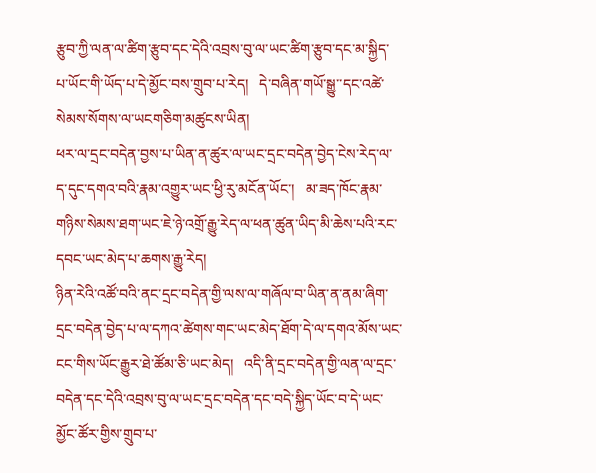རྩུབ་ཀྱི་ལན་ལ་ཚིག་རྩུབ་དང་དེའི་འབྲས་བུ་ལ་ཡང་ཚིག་རྩུབ་དང་མ་སྐྱིད་པ་ཡོང་གི་ཡོད་པ་དེ་མྱོང་བས་གྲུབ་པ་རེད།   དེ་བཞིན་གཡོ་སྒྱུ་་དང་འཚེ་སེམས་སོགས་ལ་ཡངགཅིག་མཚུངས་ཡིན།
ཕར་ལ་དྲང་བདེན་བྱས་པ་ཡིན་ན་ཚུར་ལ་ཡང་དྲང་བདེན་བྱེད་ངེས་རེད་ལ་ད་དུང་དགའ་བའི་རྣམ་འགྱུར་ཡང་ཕྱི་རུ་མངོན་ཡོང་།   མ་ཟད་ཁོང་རྣམ་གཉིས་སེམས་ཐག་ཡང་ཇེ་ཉེ་འགྲོ་རྒྱུ་རེད་ལ་ཕན་ཚུན་ཡིད་མི་ཆེས་པའི་རང་དབང་ཡང་མེད་པ་ཆགས་རྒྱུ་རེད།
ཉིན་རེའི་འཚོ་བའི་ནང་དྲང་བདེན་གྱི་ལས་ལ་གཞོལ་བ་ཡིན་ན་ནམ་ཞིག་དྲང་བདེན་བྱེད་པ་ལ་དཀའ་ཚེགས་གང་ཡང་མེད་ཐོག་དེ་ལ་དགའ་མོས་ཡང་ངང་གིས་ཡོང་རྒྱུར་ཐེ་ཚོམ་ཅི་ཡང་མེད།   འདི་ནི་དྲང་བདེན་གྱི་ལན་ལ་དྲང་བདེན་དང་དེའི་འབྲས་བུ་ལ་ཡང་དྲང་བདེན་དང་བདེ་སྐྱིད་ཡོང་བ་དེ་ཡང་མྱོང་ཚོར་གྱིས་གྲུབ་པ་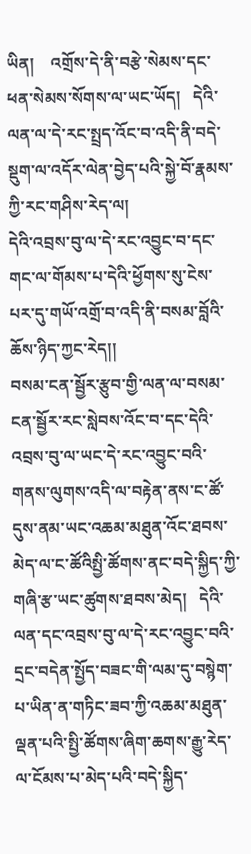ཡིན།    འགྲོས་དེ་ནི་བརྩེ་སེམས་དང་ཕན་སེམས་སོགས་ལ་ཡང་ཡོད།   དེའི་ལན་ལ་དེ་རང་སྤྲད་འོང་བ་འདི་ནི་བདེ་སྡུག་ལ་འདོར་ལེན་བྱེད་པའི་སྐྱེ་བོ་རྣམས་ཀྱི་རང་གཤིས་རེད་ལ།
དེའི་འབྲས་བུ་ལ་དེ་རང་འབྱུང་བ་དང་གང་ལ་གོམས་པ་དེའི་ཕྱོགས་སུ་ངེས་པར་དུ་གཡོ་འགྲོ་བ་འདི་ནི་བསམ་བློའི་ཆོས་ཉིད་ཀྱང་རེད།།
བསམ་ངན་སྦྱོར་རྩུབ་གྱི་ལན་ལ་བསམ་ངན་སྦྱོར་རང་སླེབས་འོང་བ་དང་དེའི་འབྲས་བུ་ལ་ཡང་དེ་རང་འབྱུང་བའི་གནས་ལུགས་འདི་ལ་བརྟེན་ནས་ང་ཚོ་དུས་ནམ་ཡང་འཆམ་མཐུན་འོང་ཐབས་མེད་ལ་ང་ཚོའིསྤྱི་ཚོགས་ནང་བདེ་སྐྱིད་ཀྱི་གཞི་རྩ་ཡང་ཚུགས་ཐབས་མེད།   དེའི་ལན་དང་འབྲས་བུ་ལ་དེ་རང་འབྱུང་བའི་དྲང་བདེན་སྤྱོད་བཟང་གི་ལམ་དུ་བསྙེག་པ་ཡིན་ན་གཏིང་ཟབ་ཀྱི་འཆམ་མཐུན་ལྡན་པའི་སྤྱི་ཚོགས་ཞིག་ཆགས་རྒྱུ་རེད་ལ་ངོམས་པ་མེད་པའི་བདེ་སྐྱིད་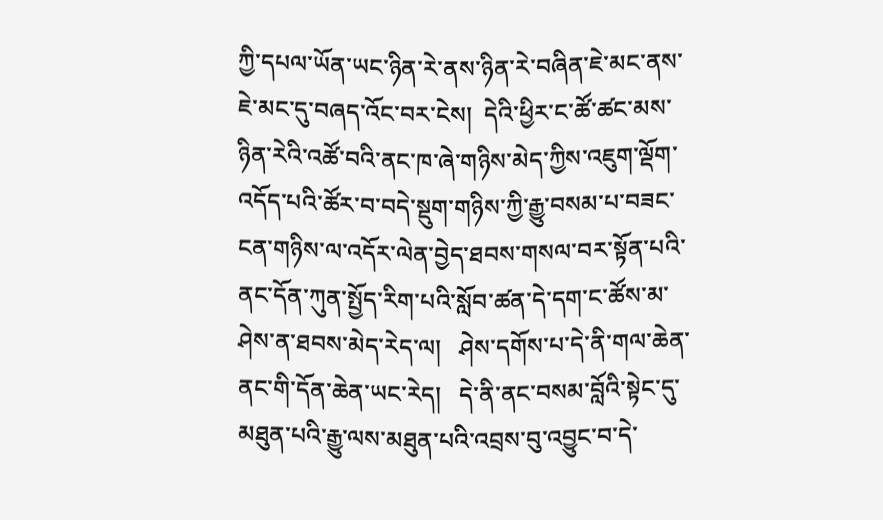ཀྱི་དཔལ་ཡོན་ཡང་ཉིན་རེ་ནས་ཉིན་རེ་བཞིན་ཇེ་མང་ནས་ཇེ་མང་དུ་བཞད་འོང་བར་ངེས།  དེའི་ཕྱིར་ང་ཚོ་ཚང་མས་ཉིན་རེའི་འཚོ་བའི་ནང་ཁ་ཞེ་གཉིས་མེད་ཀྱིས་འཇུག་ལྡོག་འདོད་པའི་ཚོར་བ་བདེ་སྡུག་གཉིས་ཀྱི་རྒྱུ་བསམ་པ་བཟང་ངན་གཉིས་ལ་འདོར་ལེན་བྱེད་ཐབས་གསལ་བར་སྟོན་པའི་ནང་དོན་ཀུན་སྤྱོད་རིག་པའི་སློབ་ཚན་དེ་དག་ང་ཚོས་མ་ཤེས་ན་ཐབས་མེད་རེད་ལ།   ཤེས་དགོས་པ་དེ་ནི་གལ་ཆེན་ནང་གི་དོན་ཆེན་ཡང་རེད།   དེ་ནི་ནང་བསམ་བློའི་སྟེང་དུ་མཐུན་པའི་རྒྱུ་ལས་མཐུན་པའི་འབྲས་བུ་འབྱུང་བ་དེ་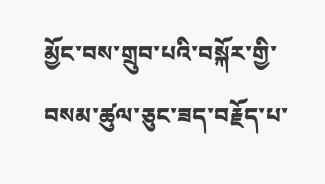མྱོང་བས་གྲུབ་པའི་བསྐོར་གྱི་བསམ་ཚུལ་ཅུང་ཟད་བརྗོད་པ་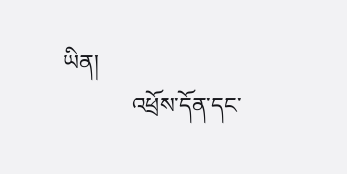ཡིན།
            འཕྲོས་དོན་དང་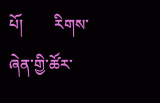པོ།        རིགས་ཞེན་གྱི་ཚོར་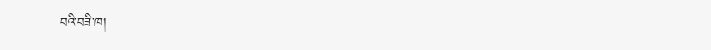བའི་བཟི་ཁ།